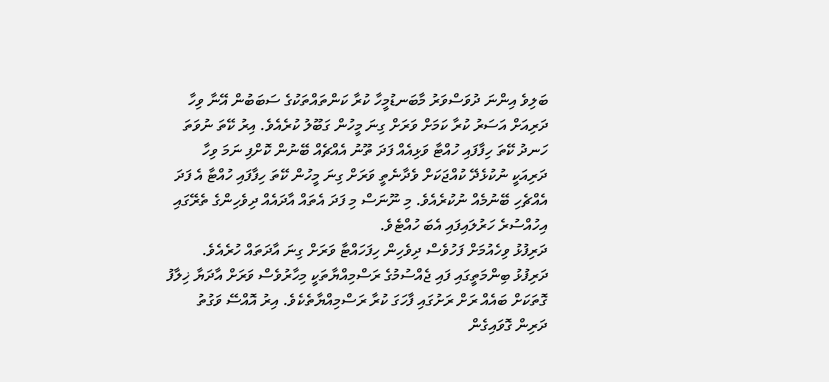ބަލިވެ އިންނަ ދުވަސްވަރު މާބަނޑުމީހާ ކުރާ ކަންތައްތަކުގެ ސަބަބުން އޭނާ ވިހާ ދަރިއަށް އަސަރު ކުރާ ކަމަށް ވަރަށް ގިނަ މީހުން ގަބޫލު ކުރެއެވެ. އިރު ކޭތަ ނުވަތަ ހަނދު ކޭތަ ހިފާފައި ހުއްޓާ ވަޅިއެއް ފަދަ ތޫނު އެއްޗެއް ބޭނުން ކޮށްފި ނަމަ ވިހާ ދަރިއަކީ ނުކުޅެދޭ ކުއްޖަކަށް ވެދާނެތީ ވަރަށް ގިނަ މީހުން ކޭތަ ހިފާފައި ހުއްޓާ އެ ފަދަ އެއްޗެހި ބޭނުމެއް ނުކުރެއެވެ. މި ނޫނަސް މި ފަދަ އެތައް އާދައެއް ދިވެހިންގެ ތެރޭގައި އިހުއްސުރެ ހަރުލައިފައި އެބަ ހުއްޓެވެ.
ދަރިފުޅު ވިހެއުމަށް ފަހުވެސް ދިވެހިން ހިފަހައްޓާ ވަރަށް ގިނަ އާދަތައް ހުރެއެވެ. ދަރިފުޅު ބިންމަތީގައި ފައި ޖެއްސުމުގެ ރަސްމިއްޔާތަކީ މިހާރުވެސް ވަރަށް އާދަޔާ ޚިލާފު ގޮތަކަށް ބައެއް ރަށް ރަށުގައި ފާހަގަ ކުރާ ރަސްމިއްޔާތެކެވެ. އިރު އޮއްސޭ ވަގުތު ދަރިން ގޮވައިގެން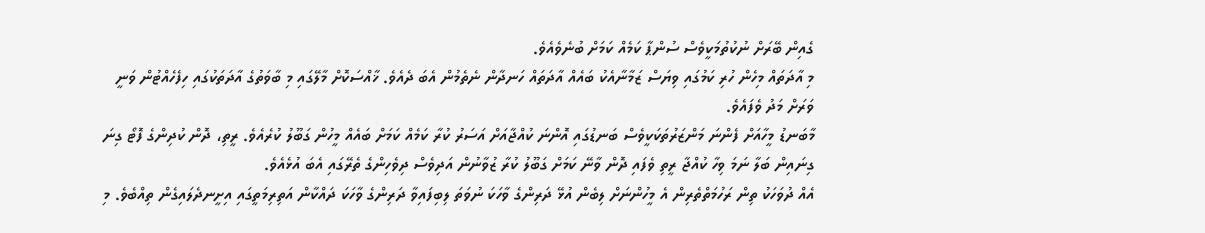ގެއިން ބޭރަށް ނުކުތުމަކީވެސް ސުންޕާ ކަމެއް ކަމަށް ބުނެވެއެވެ.
މި އާދަތައް މިހެން ހުރި ކަމުގައި ވިޔަސް ޒަމާނާއެކު ބައެއް އާދަތައް ހަނދާން ނެތެމުން އެބަ ދެއެވެ. ޚާއްސަކޮށް މާލޭގައި މި ބާވަތުގެ އާދަތަކުގައި ހިފެހެއްޓުން ވަނީ ވަރަށް މަދު ވެފައެވެ.
މާބަނޑު މީހާއަށް ފެންނަ މަންޒަރުތަކަކީވެސް ބަނޑުގައި އޮންނަ ކުއްޖާއަށް އަސަރު ކުރާ ކަމެއް ކަމަށް ބައެއް މީހުން ގަބޫލު ކުރެއެވެ. ރީތި، ދޮން ކުދިންގެ ފޮޓޯ ގިނަ ގިނައިން ބަލާ ނަމަ ވިހާ ކުއްޖާ ރީތި ވެފައި ދޮން ވާނޭ ކަމަށް ގަބޫލު ކުރާ ޒުވާނުން އަދިވެސް ދިވެހިންގެ ތެރޭގައި އެބަ އުޅެއެވެ.
އެއް ދުވަހަކު ތިން ރަހުމަތްތެރިން އެ މީހުންނަށް ލިބެން އުޅޭ ދަރިންގެ ވާހަކަ ނުވަތަ ލިބިފައިވާ ދަރިންގެ ވާހަކަ ދައްކާން އަތިރިމަތީގައި އިށީނދެލައިގެން ތިއްބެވެ. މި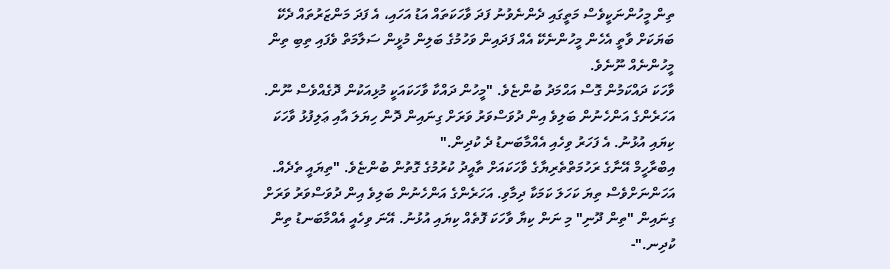ތިން މީހުންނަކީވެސް މަތީގައި ދެންނެވުނު ފަދަ ވާހަކަތައް އަޑު އަހައި، އެ ފަދަ މަންޒަރުތައް ދެކޭ ބަޔަކަށް ވާތީ އެހެން މީހުންނެކޭ އެއް ފަދައިން ވަހުމުގެ ބަލިން މުޅީން ސަލާމަތް ވެފައި ތިބި ތިން މީހުންނެއް ނޫނެވެ.
ވާހަކަ ދައްކަމުން ގޮސް އަޙްމަދު ބުންޏެވެ. "މީހުން ދައްކާ ވާހަކައަކީ މުޅިއަކުން ދޮގެއްވެސް ނޫން. އަހަރެންގެ އަންހެނުން ބަލިވެ އިން ދުވަސްވަރު ވަރަށް ގިނައިން ދޮން ހިޔަލަ އާއި ޢަލިފުޅު ވާހަކަ ކިޔައި އުޅުނު. އެ ފަހަރު ވިހެއި އެއްމާބަނޑު ދެ ކުދިން."
އިބްރާހީމް އޭނާގެ ރަހުމަތްތެރިޔާގެ ވާހަކައަށް ތާއީދު ކުރުމުގެ ގޮތުން ބުންޏެވެ. "ތިޔައީ ތެދެއް. އަހަންނަށްވެސް ތިޔަ ކަހަލަ ކަމަކާ ދިމާވި. އަހަރެންގެ އަންހެނުން ބަލިވެ އިން ދުވަސްވަރު ވަރަށް ގިނައިން "ތިން ދޫނި" މި ނަން ކިޔާ ވާހަކަ ފޮތެއް ކިޔައި އުޅުނު. އޭނަ ވިހެއީ އެއްމާބަނޑު ތިން ކުދިނ."-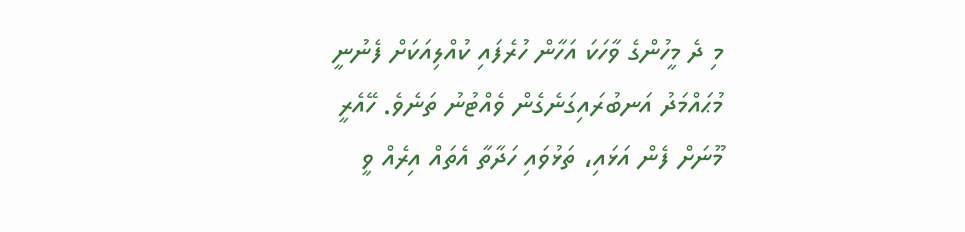މި ދެ މީހުންގެ ވާހަކަ އަހާން ހުރެފައި ކުއްލިއަކަށް ފެނުނީ މުޙައްމަދު އަނބުރައިގަނެގެން ވެއްޓުނު ތަނެވެ. ހޭއެރީ މޫނަށް ފެން އަޅައި، ތަޅުވައި ހަދާތާ އެތައް އިރެއް ވީ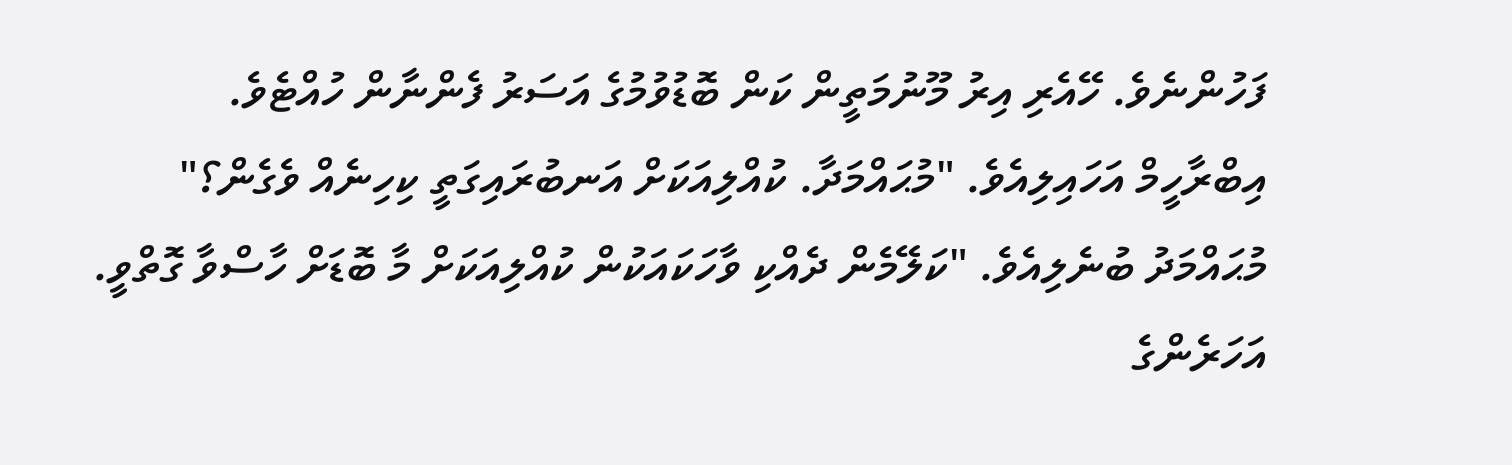ފަހުންނެވެ. ހޭއެރި އިރު މޫނުމަތީން ކަން ބޮޑުވުމުގެ އަސަރު ފެންނާން ހުއްޓެވެ.
އިބްރާހީމް އަހައިލިއެވެ. "މުޙައްމަދާ. ކުއްލިއަކަށް އަނބުރައިގަތީ ކިހިނެއް ވެގެން؟"
މުޙައްމަދު ބުނެލިއެވެ. "ކަލޭމެން ދެއްކި ވާހަކައަކުން ކުއްލިއަކަށް މާ ބޮޑަށް ހާސްވާ ގޮތްވީ. އަހަރެންގެ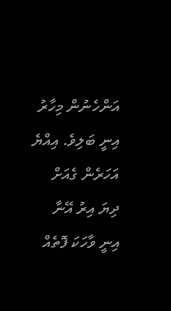އަންހެނުން މިހާރު އިނީ ބަލިވެ. އިއްޔެ އަހަރެން ގެއަށް ދިޔަ އިރު އޭނާ އިނީ ވާހަކަ ފޮތެއް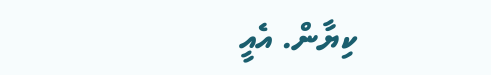ކިޔާން. އެއީ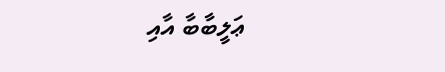ޢަލީބާބާ އާއި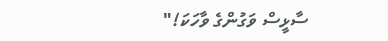ސާޅީސް ވަގުންގެ ވާހަކަ!"